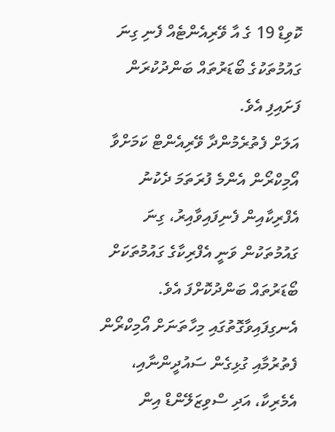ކޮވިޑް 19 ގެ އާ ވޭރިއެންޓެއް ފެނި ގިނަ ގައުމުތަކުގެ ބޯޑަރުތައް ބަންދުކުރަން ފަށައިފި އެވެ.
އަލަށް ފެތުރެމުންދާ ވޭރިއެންޓް ކަމަށްވާ އޯމިކްރޯން އެންމެ ފުރަތަމަ ދެކުނު އެފްރިކާއިން ފެނިފައިވާއިރު، ގިނަ ގައުމުތަކުން ވަނީ އެފްރިކާގެ ގައުމުތަކަށް ބޯޑަރުތައް ބަންދުކޮށްފަ އެވެ.
އެނގިފައިވާގޮތުގައި މިހާތަނަށް އޯމިކްރޯން ފެތުރުމާއި ގުޅިގެން ސައުދީންނާއި، އެމެރިކާ، އަދި ސްވިޒަލޭންޑް އިން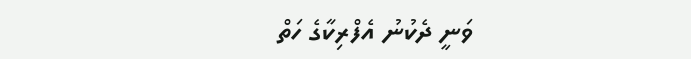ވަނީ ދެކުނު އެފްރިކާގެ ހަތް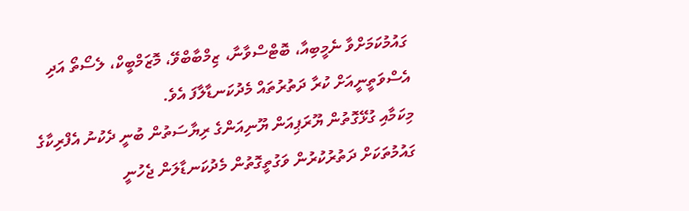ގައުމުކަމަށްވާ ނެމީބިއާ، ބޮޓްސްވާނާ، ޒިމްބާބްވޭ، މޮޒަމްބީކް، ލެސޯތޯ އަދި އެސްވަތީނީއަށް ކުރާ ދަތުރުތައް މެދުކަނޑާލާފަ އެވެ.
މިކަމާއި ގުޅޭގޮތުން ޔޫރަޕިއަން ޔޫނިއަންގެ ރިޔާސަތުން ބުނީ ދެކުނު އެފްރިކާގެ ގައުމުތަކަށް ދަތުރުކުރުން ވަގުތީގޮތުން މެދުކަނޑާލަން ޖެހުނީ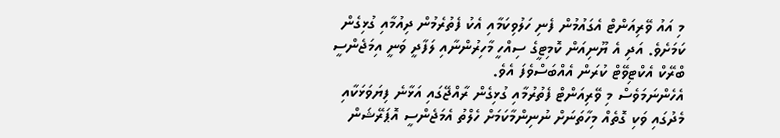މި އައު ވޭރިއަންޓް އެގައުމުން ފެނި ހަލުވިކަމާއި އެކު ފެތުރެމުން ދިއުމާއި ގުޅިގެން ކަމަށެވެ. އަދި އެ ޔޫނިއަން ކޮމިޓީގެ ސިއްހީ މާހިރުންނާއި ލަފާދީ ވަނީ އިމަޖެންސީ ބްރޭކް އެކްޓިވޭޓް ކުރަން އެއްބަސްވެފަ އެވެ.
އެހެންނަމަވެސް މި ވޭރިއަންޓް ފެތުރުމާއި ގުޅިގެން ރާއްޖޭގައި އަޅާނެ ފިޔަވަޅަކާއި މެދުގައި ވަކި ގޮތެއް މިހާތަނަށް ނުނިންމާކަމަށް ހެލްތު އެމަޖެންސީ އޮޕަރޭޝަން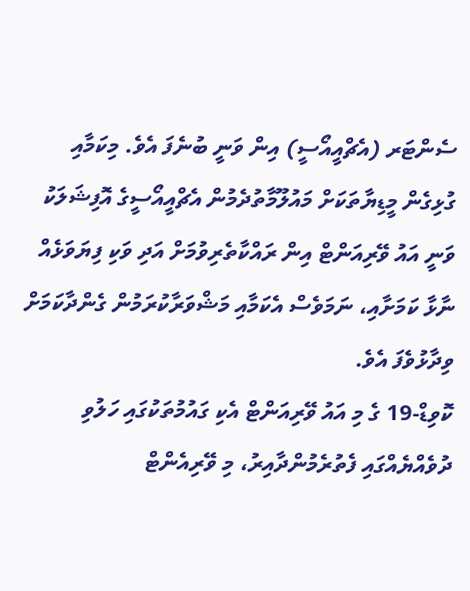ސެންޓަރ (އެޗްއީއޯސީ) އިން ވަނީ ބުނެފަ އެވެ. މިކަމާއި ގުޅިގެން މީޑިޔާތަކަށް މައުލޫމާތުދެމުން އެޗްއީއޯސީގެ އޮފިޝަލަކު ވަނީ އައު ވޭރިއަންޓް އިން ރައްކާތެރިވުމަށް އަދި ވަކި ފިޔަވަޅެއް ނާޅާ ކަމަށާއި، ނަމަވެސް އެކަމާއި މަޝްވަރާކުރަމުން ގެންދާކަމަށް ވިދާޅުވެފަ އެވެ.
ކޮވިޑް-19 ގެ މި އައު ވޭރިއަންޓް އެކި ގައުމުތަކުގައި ހަލުވި ދުވެއްޔެއްގައި ފެތުރެމުންދާއިރު، މި ވޭރިއެންޓް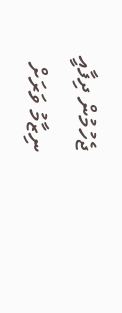ޖެހުމުން ދިފާއީ ނިޒާމު ވަރަށް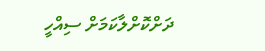ދަށްކޮށްލާކަމަށް ސިއްހީ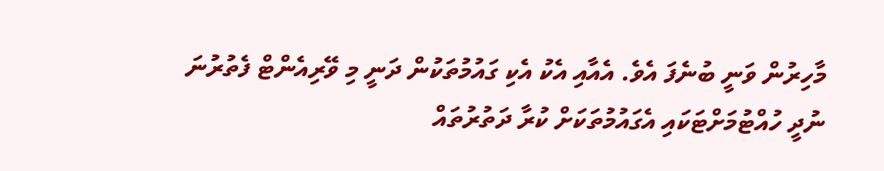މާހިރުން ވަނީ ބުނެފަ އެވެ. އެއާއި އެކު އެކި ގައުމުތަކުން ދަނީ މި ވޭރިއެންޓް ފެތުރުނަ ނުދީ ހުއްޓުމަށްޓަކައި އެގައުމުތަކަށް ކުރާ ދަތުރުތައް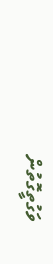ވަގުތީގޮތުން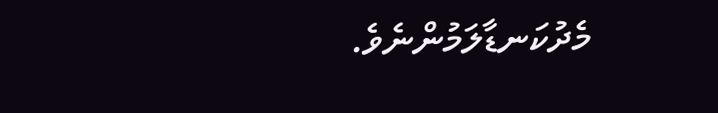މެދުކަނޑާލަމުންނެވެ.